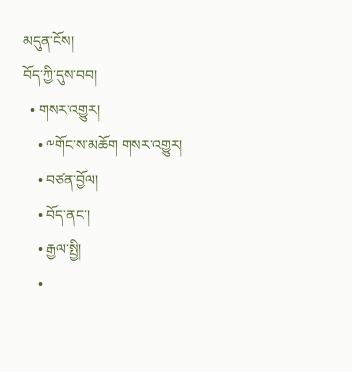མདུན་ངོས།
བོད་ཀྱི་དུས་བབ།
  • གསར་འགྱུར།
    • ༸གོང་ས་མཆོག གསར་འགྱུར།
    • བཙན་བྱོལ།
    • བོད་ནང་།
    • རྒྱལ་སྤྱི།
    •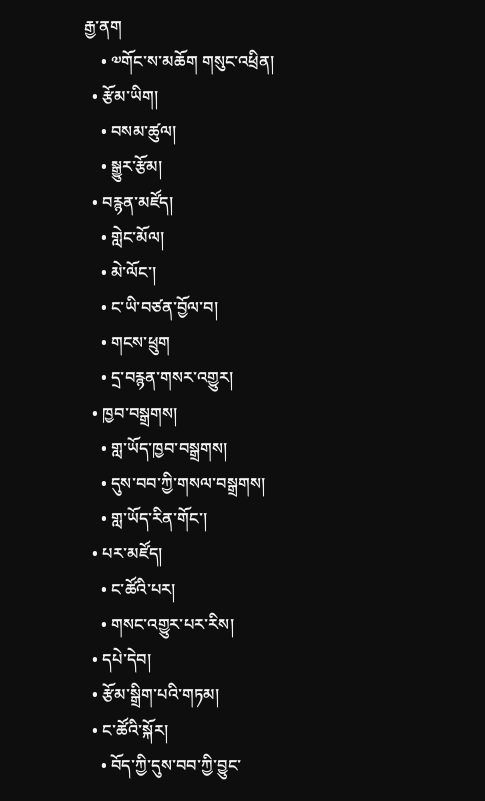རྒྱ་ནག
    • ༧གོང་ས་མཆོག གསུང་འཕྲིན།
  • རྩོམ་ཡིག།
    • བསམ་ཚུལ།
    • སྒྱུར་རྩོམ།
  • བརྙན་མཛོད།
    • གླེང་མོལ།
    • མེ་ལོང་།
    • ང་ཡི་བཙན་བྱོལ་བ།
    • གངས་ཕྲུག
    • དྲ་བརྙན་གསར་འགྱུར།
  • ཁྱབ་བསྒྲགས།
    • གླ་ཡོད་ཁྱབ་བསྒྲགས།
    • དུས་བབ་ཀྱི་གསལ་བསྒྲགས།
    • གླ་ཡོད་རིན་གོང་།
  • པར་མཛོད།
    • ང་ཚོའི་པར།
    • གསང་འགྱུར་པར་རིས།
  • དཔེ་དེབ།
  • རྩོམ་སྒྲིག་པའི་གཏམ།
  • ང་ཚོའི་སྐོར།
    • བོད་ཀྱི་དུས་བབ་ཀྱི་བྱུང་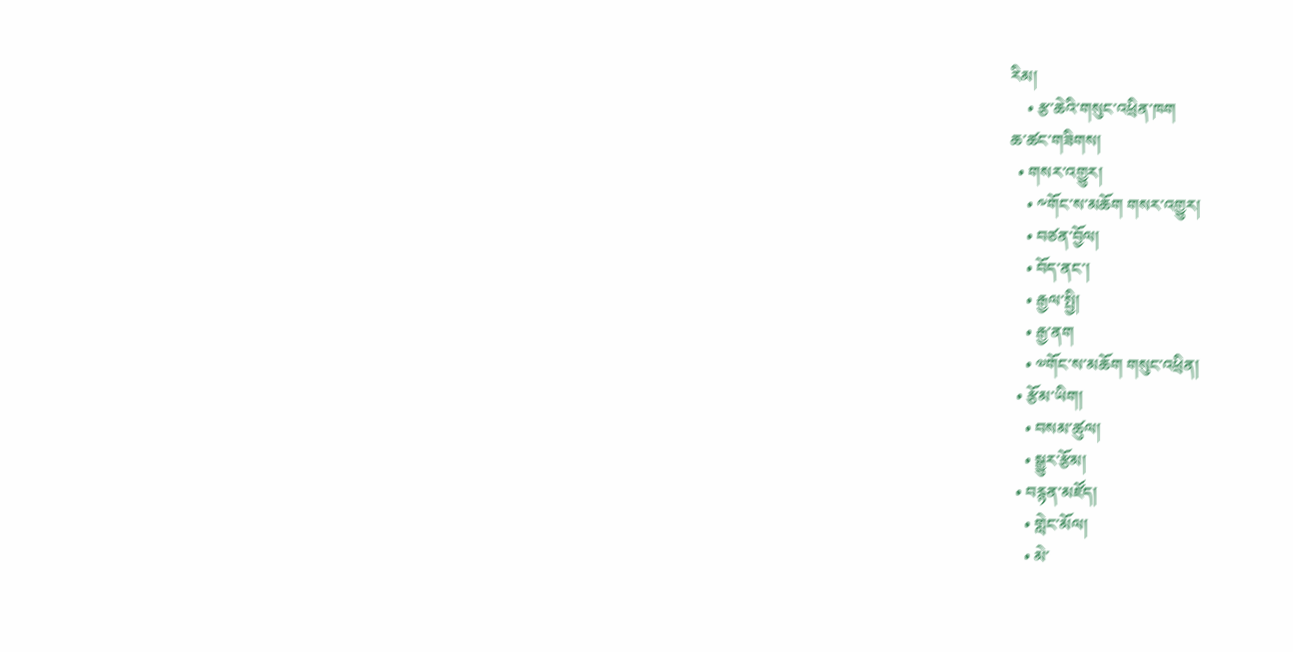རིམ།
    • རྩ་ཆེའི་གསུང་འཕྲིན་ཁག
ཆ་ཚང་གཟིགས།
  • གསར་འགྱུར།
    • ༸གོང་ས་མཆོག གསར་འགྱུར།
    • བཙན་བྱོལ།
    • བོད་ནང་།
    • རྒྱལ་སྤྱི།
    • རྒྱ་ནག
    • ༧གོང་ས་མཆོག གསུང་འཕྲིན།
  • རྩོམ་ཡིག།
    • བསམ་ཚུལ།
    • སྒྱུར་རྩོམ།
  • བརྙན་མཛོད།
    • གླེང་མོལ།
    • མེ་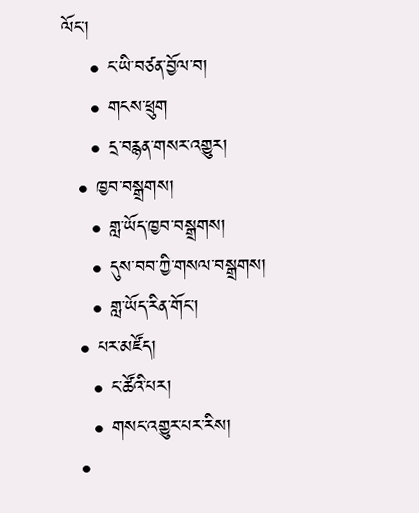ལོང་།
    • ང་ཡི་བཙན་བྱོལ་བ།
    • གངས་ཕྲུག
    • དྲ་བརྙན་གསར་འགྱུར།
  • ཁྱབ་བསྒྲགས།
    • གླ་ཡོད་ཁྱབ་བསྒྲགས།
    • དུས་བབ་ཀྱི་གསལ་བསྒྲགས།
    • གླ་ཡོད་རིན་གོང་།
  • པར་མཛོད།
    • ང་ཚོའི་པར།
    • གསང་འགྱུར་པར་རིས།
  •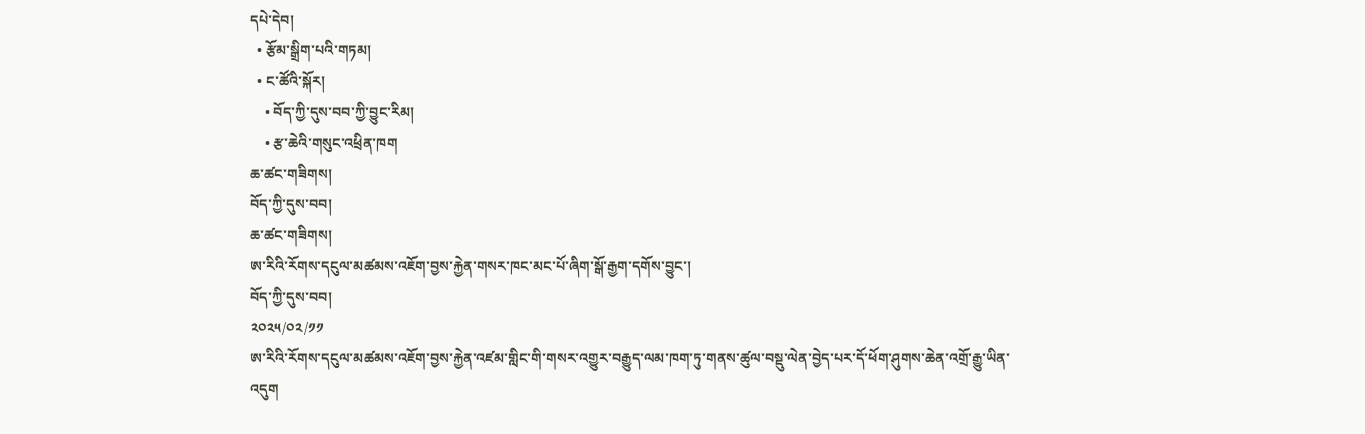དཔེ་དེབ།
  • རྩོམ་སྒྲིག་པའི་གཏམ།
  • ང་ཚོའི་སྐོར།
    • བོད་ཀྱི་དུས་བབ་ཀྱི་བྱུང་རིམ།
    • རྩ་ཆེའི་གསུང་འཕྲིན་ཁག
ཆ་ཚང་གཟིགས།
བོད་ཀྱི་དུས་བབ།
ཆ་ཚང་གཟིགས།
ཨ་རིའི་རོགས་དངུལ་མཚམས་འཇོག་བྱས་རྐྱེན་གསར་ཁང་མང་པོ་ཞིག་སྒོ་རྒྱག་དགོས་བྱུང་།
བོད་ཀྱི་དུས་བབ།
༢༠༢༥/༠༢/༡༡
ཨ་རིའི་རོགས་དངུལ་མཚམས་འཇོག་བྱས་རྐྱེན་འཛམ་གླིང་གི་གསར་འགྱུར་བརྒྱུད་ལམ་ཁག་ཏུ་གནས་ཚུལ་བསྡུ་ལེན་བྱེད་པར་དོ་ཕོག་ཤུགས་ཆེན་འགྲོ་རྒྱུ་ཡིན་འདུག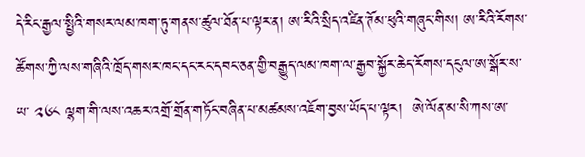དེ་རིང་རྒྱལ་སྤྱིའི་གསར་ལམ་ཁག་ཏུ་གནས་ཚུལ་ཐོན་པ་ལྟར་ན། ཨ་རིའི་སྲིད་འཛིན་ཊོམ་ཕུའི་གཞུང་གིས། ཨ་རིའི་རོགས་ཚོགས་ཀྱི་ལས་གཞིའི་ཁྲོད་གསར་ཁང་དང་རང་དབང་ཅན་གྱི་བརྒྱུད་ལམ་ཁག་ལ་རྒྱབ་སྐྱོར་ཆེད་རོགས་དངུལ་ཨ་སྒོར་ས་ཡ་ ༢༦༨ ལྷག་གི་ལས་འཆར་འགྲོ་གྲོན་གཏོང་བཞིན་པ་མཚམས་འཇོག་བྱས་ཡོད་པ་ལྟར།  ཨེ་ལོན་མ་སི་ཀས་ཨ་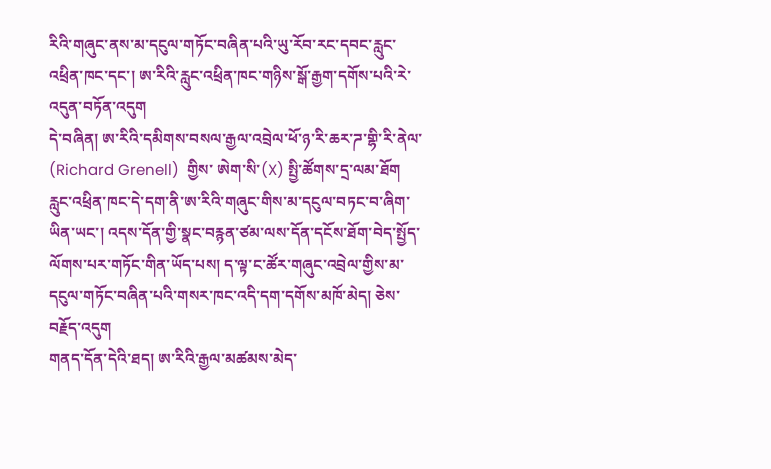རིའི་གཞུང་ནས་མ་དངུལ་གཏོང་བཞིན་པའི་ཡུ་རོབ་རང་དབང་རླུང་འཕྲིན་ཁང་དང་། ཨ་རིའི་རླུང་འཕྲིན་ཁང་གཉིས་སྒོ་རྒྱག་དགོས་པའི་རེ་འདུན་བཏོན་འདུག
དེ་བཞིན། ཨ་རིའི་དམིགས་བསལ་རྒྱལ་འབྲེལ་ཕོ་ཉ་རི་ཆར་ཌ་གྷི་རི་ནེལ་ (Richard Grenell)  གྱིས་ ཨེག་སི་(X) སྤྱི་ཚོགས་དྲ་ལམ་ཐོག རླུང་འཕྲིན་ཁང་དེ་དག་ནི་ཨ་རིའི་གཞུང་གིས་མ་དངུལ་བཏང་བ་ཞིག་ཡིན་ཡང་། འདས་དོན་གྱི་སྣང་བརྙན་ཙམ་ལས་དོན་དངོས་ཐོག་བེད་སྤྱོད་ལོགས་པར་གཏོང་གིན་ཡོད་པས། ད་ལྟ་ང་ཚོར་གཞུང་འབྲེལ་གྱིས་མ་དངུལ་གཏོང་བཞིན་པའི་གསར་ཁང་འདི་དག་དགོས་མཁོ་མེད། ཅེས་བརྗོད་འདུག
གནད་དོན་དེའི་ཐད། ཨ་རིའི་རྒྱལ་མཚམས་མེད་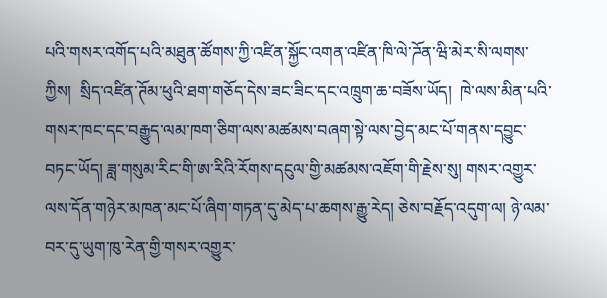པའི་གསར་འགོད་པའི་མཐུན་ཚོགས་ཀྱི་འཛིན་སྐྱོང་འགན་འཛིན་ཁི་ལེ་ཌོན་ཝི་མེར་སི་ལགས་ཀྱིས།  སྲིད་འཛིན་ཊོམ་ཕུའི་ཐག་གཅོད་དེས་ཟང་ཟིང་དང་འཁྲུག་ཆ་བཟོས་ཡོད།  ཁེ་ལས་མིན་པའི་གསར་ཁང་དང་བརྒྱུད་ལམ་ཁག་ཅིག་ལས་མཚམས་བཞག་སྟེ་ལས་བྱེད་མང་པོ་གནས་དབྱུང་བཏང་ཡོད། ཟླ་གསུམ་རིང་གི་ཨ་རིའི་རོགས་དངུལ་གྱི་མཚམས་འཇོག་གི་རྗེས་སུ། གསར་འགྱུར་ལས་དོན་གཉེར་མཁན་མང་པོ་ཞིག་གཏན་དུ་མེད་པ་ཆགས་རྒྱུ་རེད། ཅེས་བརྗོད་འདུག་ལ། ཉེ་ལམ་བར་དུ་ཡུག་ཁུ་རེན་གྱི་གསར་འགྱུར་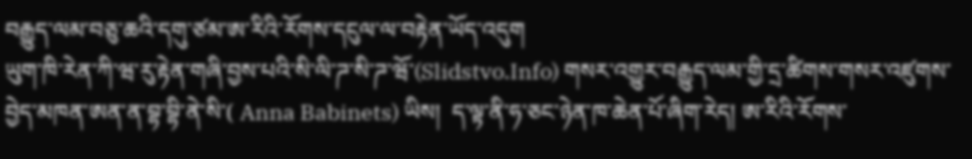བརྒྱུད་ལམ་བཅུ་ཆའི་དགུ་ཙམ་ཨ་རིའི་རོགས་དངུལ་ལ་བརྟེན་ཡོད་འདུག
ཡུག་ཁི་རེན་ཀི་ཝ་རུ་རྟེན་གཞི་བྱས་པའི་སི་ལི་ཌ་སི་ཌ་ཝོ་(Slidstvo.Info) གསར་འགྱུར་བརྒྱུད་ལམ་གྱི་དྲ་ཚིགས་གསར་འཛུགས་བྱེད་མཁན་ཨན་ན་བྷ་བྷི་ནེ་སི་( Anna Babinets) ཡིས།  ད་ལྟ་ནི་ཧ་ཅང་ཉེན་ཁ་ཆེན་པོ་ཞིག་རེད། ཨ་རིའི་རོགས་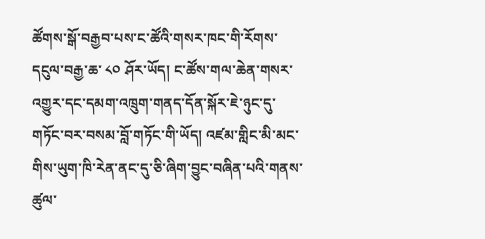ཚོགས་སྒོ་བརྒྱབ་པས་ང་ཚོའི་གསར་ཁང་གི་རོགས་དངུལ་བརྒྱ་ཆ་ ༨༠ ཤོར་ཡོད། ང་ཚོས་གལ་ཆེན་གསར་འགྱུར་དང་དམག་འཁྲུག་གནད་དོན་སྐོར་ཇེ་ཉུང་དུ་གཏོང་བར་བསམ་བློ་གཏོང་གི་ཡོད། འཛམ་གླིང་མི་མང་གིས་ཡུག་ཁི་རེན་ནང་དུ་ཅི་ཞིག་བྱུང་བཞིན་པའི་གནས་ཚུལ་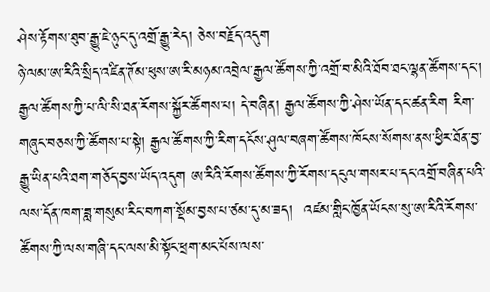ཤེས་རྟོགས་ཐུབ་རྒྱུ་ཇེ་ཉུང་དུ་འགྲོ་རྒྱུ་རེད། ཅེས་བརྗོད་འདུག
ཉེ་ལམ་ཨ་རིའི་སྲིད་འཛིན་ཊོམ་ཕུས་ཨ་རི་མཉམ་འབྲེལ་རྒྱལ་ཚོགས་ཀྱི་འགྲོ་བ་མིའི་ཐོབ་ཐང་ལྷན་ཚོགས་དང་། རྒྱལ་ཚོགས་ཀྱི་པ་ལི་སི་ཐན་རོགས་སྐྱོར་ཚོགས་པ། དེ་བཞིན། རྒྱལ་ཚོགས་ཀྱི་ཤེས་ཡོན་དང་ཚན་རིག རིག་གཞུང་བཅས་ཀྱི་ཚོགས་པ་སྟེ། རྒྱལ་ཚོགས་ཀྱི་རིག་དངོས་ཤུལ་བཞག་ཚོགས་ཁོངས་སོགས་ནས་ཕྱིར་ཐོན་བྱ་རྒྱུ་ཡིན་པའི་ཐག་གཅོད་བྱས་ཡོད་འདུག ཨ་རིའི་རོགས་ཚོགས་ཀྱི་རོགས་དངུལ་གསར་པ་དང་འགྲོ་བཞིན་པའི་ལས་དོན་ཁག་ཟླ་གསུམ་རིང་བཀག་སྡོམ་བྱས་པ་ཙམ་དུ་མ་ཟད།  འཛམ་གླིང་ཁྱོན་ཡོངས་སུ་ཨ་རིའི་རོགས་ཚོགས་ཀྱི་ལས་གཞི་དང་ལས་མི་སྟོང་ཕྲག་མང་པོས་ལས་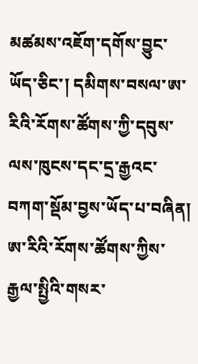མཚམས་འཇོག་དགོས་བྱུང་ཡོད་ཅིང་། དམིགས་བསལ་ཨ་རིའི་རོགས་ཚོགས་ཀྱི་དབུས་ལས་ཁུངས་དང་དྲ་རྒྱའང་བཀག་སྡོམ་བྱས་ཡོད་པ་བཞིན། ཨ་རིའི་རོགས་ཚོགས་ཀྱིས་རྒྱལ་སྤྱིའི་གསར་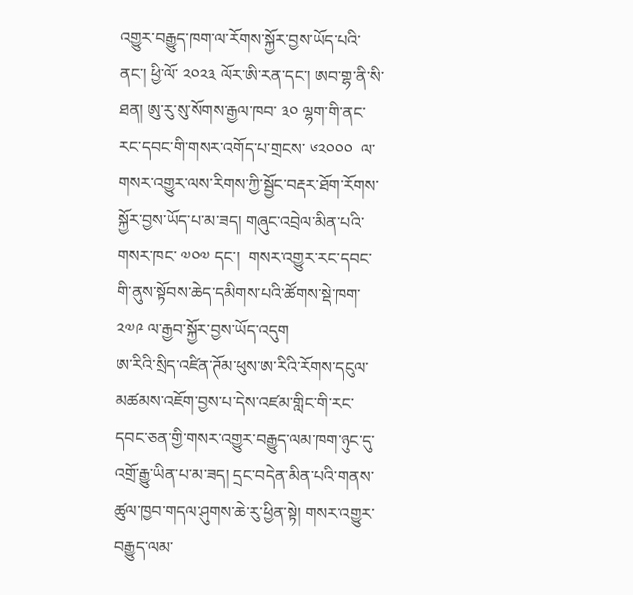འགྱུར་བརྒྱུད་ཁག་ལ་རོགས་སྐྱོར་བྱས་ཡོད་པའི་ནང་། ཕྱི་ལོ་ ༢༠༢༣ ལོར་ཨི་རན་དང་། ཨབ་གྷ་ནི་སི་ཐན། ཨུ་རུ་སུ་སོགས་རྒྱལ་ཁབ་ ༣༠ ལྷག་གི་ནང་རང་དབང་གི་གསར་འགོད་པ་གྲངས་ ༦༢༠༠༠  ལ་གསར་འགྱུར་ལས་རིགས་ཀྱི་སྦྱོང་བརྡར་ཐོག་རོགས་སྐྱོར་བྱས་ཡོད་པ་མ་ཟད། གཞུང་འབྲེལ་མིན་པའི་གསར་ཁང་ ༧༠༧ དང་།  གསར་འགྱུར་རང་དབང་གི་ནུས་སྟོབས་ཆེད་དམིགས་པའི་ཚོགས་སྡེ་ཁག་ ༢༧༩ ལ་རྒྱབ་སྐྱོར་བྱས་ཡོད་འདུག
ཨ་རིའི་སྲིད་འཛིན་ཊོམ་ཕུས་ཨ་རིའི་རོགས་དངུལ་མཚམས་འཇོག་བྱས་པ་དེས་འཛམ་གླིང་གི་རང་དབང་ཅན་གྱི་གསར་འགྱུར་བརྒྱུད་ལམ་ཁག་ཉུང་དུ་འགྲོ་རྒྱུ་ཡིན་པ་མ་ཟད། དྲང་བདེན་མིན་པའི་གནས་ཚུལ་ཁྱབ་གདལ་ཤུགས་ཆེ་རུ་ཕྱིན་སྟེ། གསར་འགྱུར་བརྒྱུད་ལམ་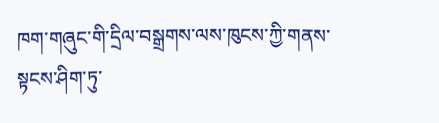ཁག་གཞུང་གི་དྲིལ་བསྒྲགས་ལས་ཁུངས་ཀྱི་གནས་སྟངས་ཤིག་ཏུ་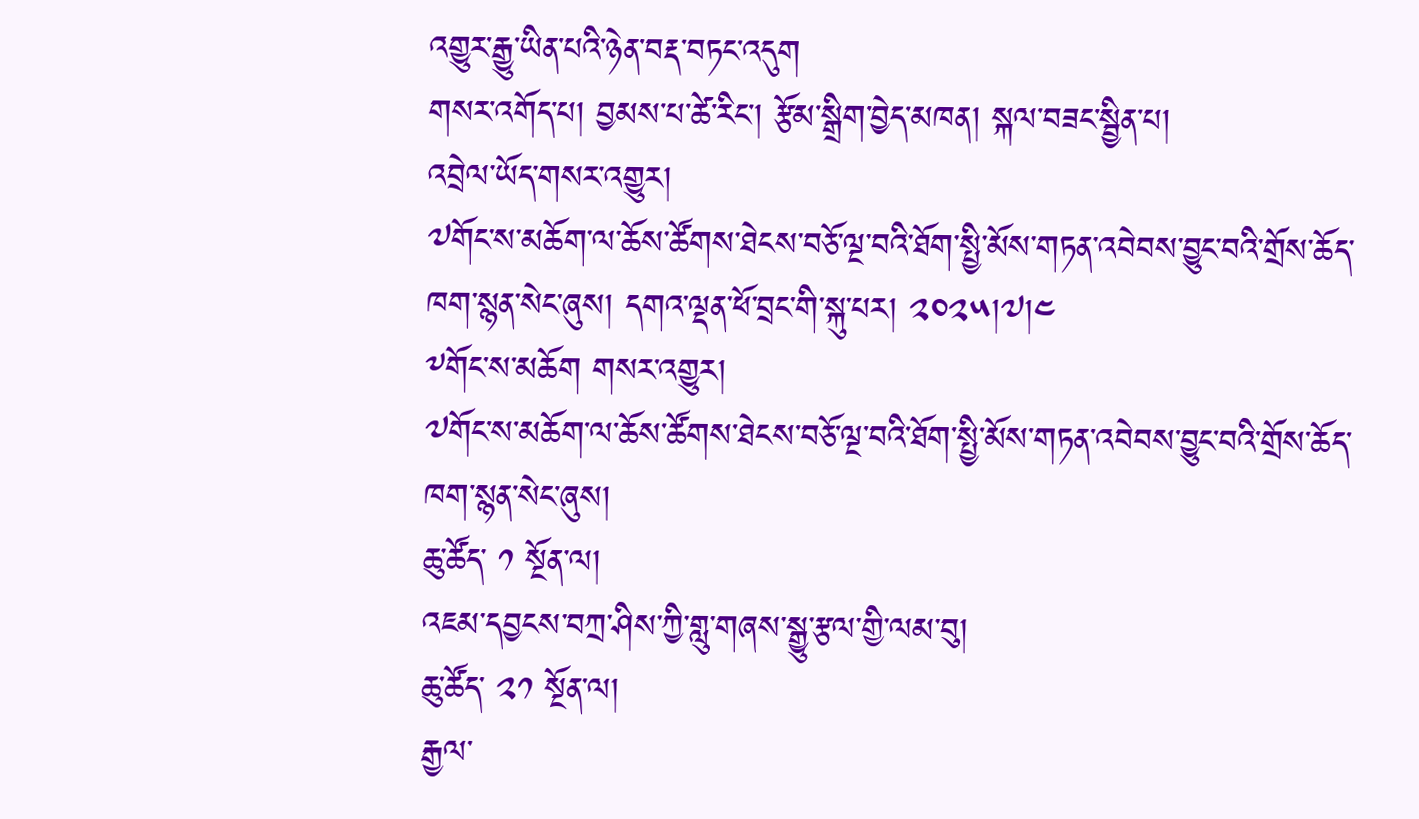འགྱུར་རྒྱུ་ཡིན་པའི་ཉེན་བརྡ་བཏང་འདུག
གསར་འགོད་པ། བྱམས་པ་ཚེ་རིང་། རྩོམ་སྒྲིག་བྱེད་མཁན། སྐལ་བཟང་སྦྱིན་པ།
འབྲེལ་ཡོད་གསར་འགྱུར།
༧གོང་ས་མཆོག་ལ་ཆོས་ཚོགས་ཐེངས་བཅོ་ལྔ་བའི་ཐོག་སྤྱི་མོས་གཏན་འབེབས་བྱུང་བའི་གྲོས་ཆོད་ཁག་སྙན་སེང་ཞུས། དགའ་ལྡན་ཕོ་བྲང་གི་སྐུ་པར། ༢༠༢༥།༧།༤
༸གོང་ས་མཆོག གསར་འགྱུར།
༧གོང་ས་མཆོག་ལ་ཆོས་ཚོགས་ཐེངས་བཅོ་ལྔ་བའི་ཐོག་སྤྱི་མོས་གཏན་འབེབས་བྱུང་བའི་གྲོས་ཆོད་ཁག་སྙན་སེང་ཞུས།
ཆུ་ཚོད་ ༡ སྔོན་ལ།
འཇམ་དབྱངས་བཀྲ་ཤིས་ཀྱི་གླུ་གཞས་སྒྱུ་རྩལ་གྱི་ལམ་བུ།
ཆུ་ཚོད་ ༢༡ སྔོན་ལ།
རྒྱལ་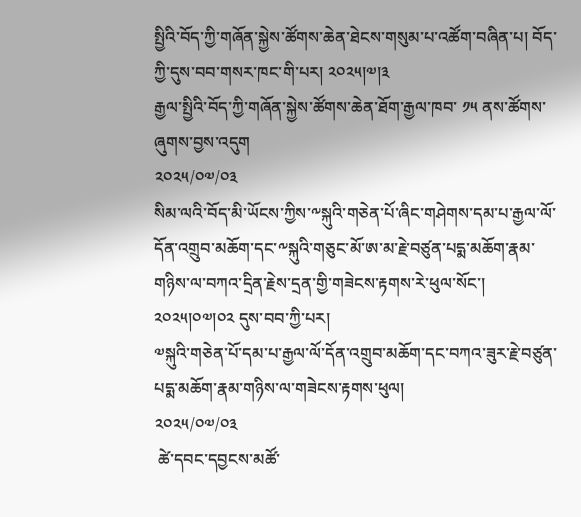སྤྱིའི་བོད་ཀྱི་གཞོན་སྐྱེས་ཚོགས་ཆེན་ཐེངས་གསུམ་པ་འཚོག་བཞིན་པ། བོད་ཀྱི་དུས་བབ་གསར་ཁང་གི་པར། ༢༠༢༥།༧།༣
རྒྱལ་སྤྱིའི་བོད་ཀྱི་གཞོན་སྐྱེས་ཚོགས་ཆེན་ཐོག་རྒྱལ་ཁབ་ ༡༥ ནས་ཚོགས་ཞུགས་བྱས་འདུག
༢༠༢༥/༠༧/༠༣
སིམ་ལའི་བོད་མི་ཡོངས་ཀྱིས་༸སྐུའི་གཅེན་པོ་ཞིང་གཤེགས་དམ་པ་རྒྱལ་ལོ་དོན་འགྲུབ་མཆོག་དང་༸སྐུའི་གཅུང་མོ་ཨ་མ་རྗེ་བཙུན་པདྨ་མཆོག་རྣམ་གཉིས་ལ་བཀའ་དྲིན་རྗེས་དྲན་གྱི་གཟེངས་རྟགས་རེ་ཕུལ་སོང་།  ༢༠༢༥།༠༧།༠༢ དུས་བབ་ཀྱི་པར།
༧སྐུའི་གཅེན་པོ་དམ་པ་རྒྱལ་ལོ་དོན་འགྲུབ་མཆོག་དང་བཀའ་ཟུར་རྗེ་བཙུན་པདྨ་མཆོག་རྣམ་གཉིས་ལ་གཟེངས་རྟགས་ཕུལ།
༢༠༢༥/༠༧/༠༣
 ཚེ་དབང་དབྱངས་མཚོ་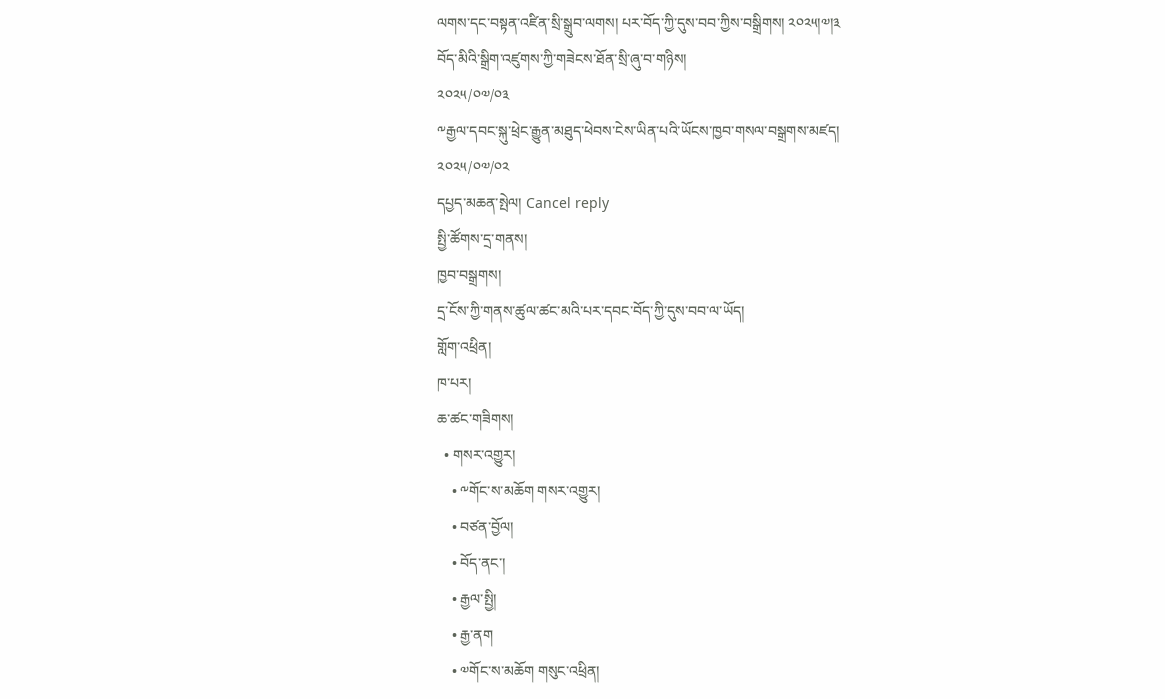ལགས་དང་བསྟན་འཛིན་སྲི་སྒྲུབ་ལགས། པར་བོད་ཀྱི་དུས་བབ་ཀྱིས་བསྒྲིགས། ༢༠༢༥།༧།༣
བོད་མིའི་སྒྲིག་འཛུགས་ཀྱི་གཟེངས་ཐོན་སྲི་ཞུ་བ་གཉིས།
༢༠༢༥/༠༧/༠༣
༸རྒྱལ་དབང་སྐུ་ཕྲེང་རྒྱུན་མཐུད་ཕེབས་ངེས་ཡིན་པའི་ཡོངས་ཁྱབ་གསལ་བསྒྲགས་མཛད།
༢༠༢༥/༠༧/༠༢
དཔྱད་མཆན་སྤེལ། Cancel reply
སྤྱི་ཚོགས་དྲ་གནས།
ཁྱབ་བསྒྲགས།
དྲ་ངོས་ཀྱི་གནས་ཚུལ་ཚང་མའི་པར་དབང་བོད་ཀྱི་དུས་བབ་ལ་ཡོད།
གློག་འཕྲིན།
ཁ་པར།
ཆ་ཚང་གཟིགས།
  • གསར་འགྱུར།
    • ༸གོང་ས་མཆོག གསར་འགྱུར།
    • བཙན་བྱོལ།
    • བོད་ནང་།
    • རྒྱལ་སྤྱི།
    • རྒྱ་ནག
    • ༧གོང་ས་མཆོག གསུང་འཕྲིན།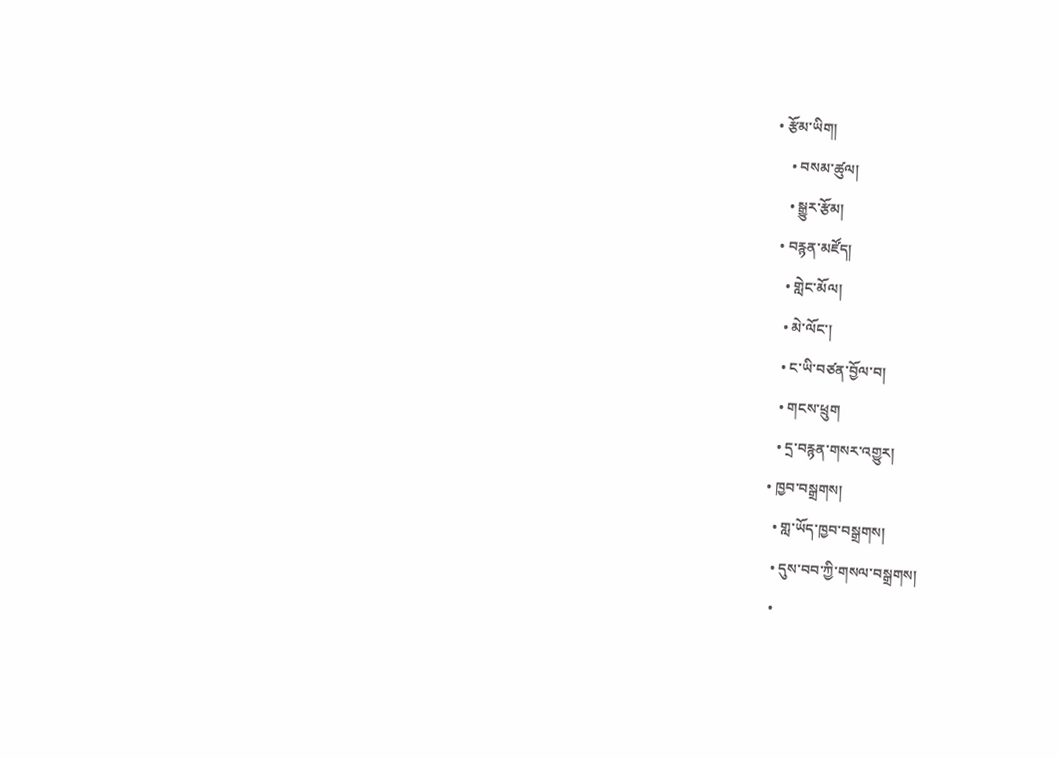• རྩོམ་ཡིག།
    • བསམ་ཚུལ།
    • སྒྱུར་རྩོམ།
  • བརྙན་མཛོད།
    • གླེང་མོལ།
    • མེ་ལོང་།
    • ང་ཡི་བཙན་བྱོལ་བ།
    • གངས་ཕྲུག
    • དྲ་བརྙན་གསར་འགྱུར།
  • ཁྱབ་བསྒྲགས།
    • གླ་ཡོད་ཁྱབ་བསྒྲགས།
    • དུས་བབ་ཀྱི་གསལ་བསྒྲགས།
    •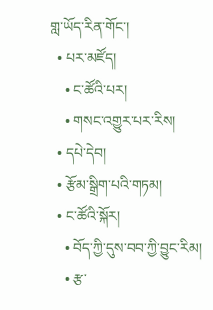གླ་ཡོད་རིན་གོང་།
  • པར་མཛོད།
    • ང་ཚོའི་པར།
    • གསང་འགྱུར་པར་རིས།
  • དཔེ་དེབ།
  • རྩོམ་སྒྲིག་པའི་གཏམ།
  • ང་ཚོའི་སྐོར།
    • བོད་ཀྱི་དུས་བབ་ཀྱི་བྱུང་རིམ།
    • རྩ་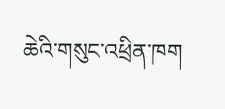ཆེའི་གསུང་འཕྲིན་ཁག